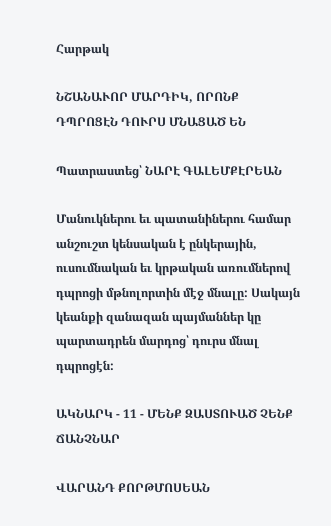Հարթակ

ՆՇԱՆԱՒՈՐ ՄԱՐԴԻԿ, ՈՐՈՆՔ ԴՊՐՈՑԷՆ ԴՈՒՐՍ ՄՆԱՑԱԾ ԵՆ

Պատրաստեց՝ ՆԱՐԷ ԳԱԼԵՄՔԷՐԵԱՆ

Մանուկներու եւ պատանիներու համար անշուշտ կենսական է ընկերային, ուսումնական եւ կրթական առումներով դպրոցի մթնոլորտին մէջ մնալը: Սակայն կեանքի զանազան պայմաններ կը պարտադրեն մարդոց՝ դուրս մնալ դպրոցէն:

ԱԿՆԱՐԿ - 11 - ՄԵՆՔ ԶԱՍՏՈՒԱԾ ՉԵՆՔ ՃԱՆՉՆԱՐ

ՎԱՐԱՆԴ ՔՈՐԹՄՈՍԵԱՆ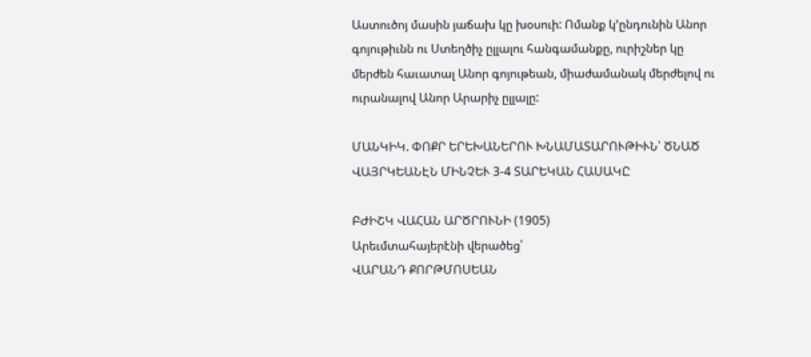Աստուծոյ մասին յաճախ կը խօսուի: Ոմանք կ՚ընդունին Անոր գոյութիւնն ու Ստեղծիչ ըլլալու հանգամանքը, ուրիշներ կը մերժեն հաւատալ Անոր գոյութեան, միաժամանակ մերժելով ու ուրանալով Անոր Արարիչ ըլլալը:

ՄԱՆԿԻԿ. ՓՈՔՐ ԵՐԵԽԱՆԵՐՈՒ ԽՆԱՄԱՏԱՐՈՒԹԻՒՆ՝ ԾՆԱԾ ՎԱՅՐԿԵԱՆԷՆ ՄԻՆՉԵՒ 3-4 ՏԱՐԵԿԱՆ ՀԱՍԱԿԸ

ԲԺԻՇԿ ՎԱՀԱՆ ԱՐԾՐՈՒՆԻ (1905)
Արեւմտահայերէնի վերածեց՝
ՎԱՐԱՆԴ ՔՈՐԹՄՈՍԵԱՆ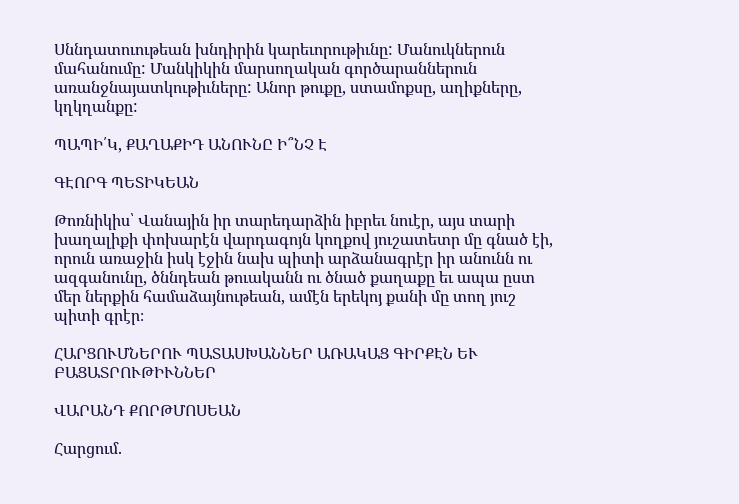Սննդատուութեան խնդիրին կարեւորութիւնը: Մանուկներուն մահանումը: Մանկիկին մարսողական գործարաններուն առանջնայատկութիւները: Անոր թուքը, ստամոքսը, աղիքները, կղկղանքը:

ՊԱՊԻ՛Կ, ՔԱՂԱՔԻԴ ԱՆՈՒՆԸ Ի՞ՆՉ Է

ԳԷՈՐԳ ՊԵՏԻԿԵԱՆ

Թոռնիկիս՝ Վանային իր տարեդարձին իբրեւ նուէր, այս տարի խաղալիքի փոխարէն վարդագոյն կողքով յուշատետր մը գնած էի, որուն առաջին իսկ էջին նախ պիտի արձանագրէր իր անունն ու ազգանունը, ծննդեան թուականն ու ծնած քաղաքը եւ ապա ըստ մեր ներքին համաձայնութեան, ամէն երեկոյ քանի մը տող յուշ պիտի գրէր։

ՀԱՐՑՈՒՄՆԵՐՈՒ ՊԱՏԱՍԽԱՆՆԵՐ ԱՌԱԿԱՑ ԳԻՐՔԷՆ ԵՒ ԲԱՑԱՏՐՈՒԹԻՒՆՆԵՐ

ՎԱՐԱՆԴ ՔՈՐԹՄՈՍԵԱՆ

Հարցում.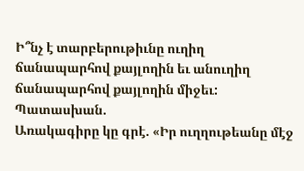Ի՞նչ է տարբերութիւնը ուղիղ ճանապարհով քայլողին եւ անուղիղ ճանապարհով քայլողին միջեւ:
Պատասխան.
Առակագիրը կը գրէ. «Իր ուղղութեանը մէջ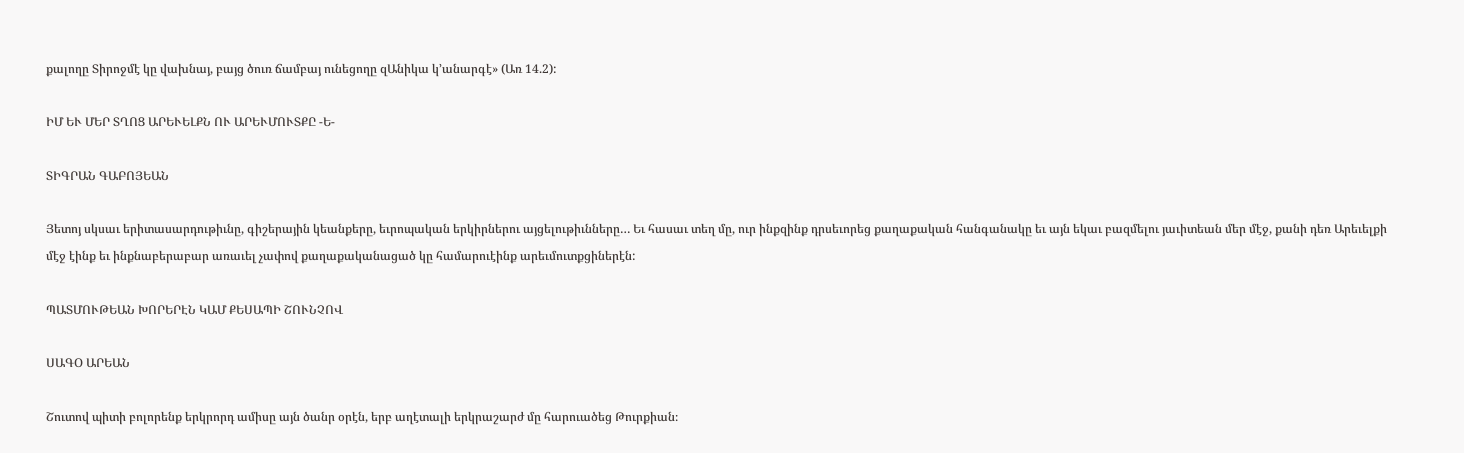քալողը Տիրոջմէ կը վախնայ, բայց ծուռ ճամբայ ունեցողը զԱնիկա կ՚անարգէ» (Առ 14.2):

ԻՄ ԵՒ ՄԵՐ ՏՂՈՑ ԱՐԵՒԵԼՔՆ ՈՒ ԱՐԵՒՄՈՒՏՔԸ -Ե-

ՏԻԳՐԱՆ ԳԱԲՈՅԵԱՆ

Յետոյ սկսաւ երիտասարդութիւնը, գիշերային կեանքերը, եւրոպական երկիրներու այցելութիւնները… Եւ հասաւ տեղ մը, ուր ինքզինք դրսեւորեց քաղաքական հանգանակը եւ այն եկաւ բազմելու յաւիտեան մեր մէջ, քանի դեռ Արեւելքի մէջ էինք եւ ինքնաբերաբար առաւել չափով քաղաքականացած կը համարուէինք արեւմուտքցիներէն:

ՊԱՏՄՈՒԹԵԱՆ ԽՈՐԵՐԷՆ ԿԱՄ ՔԵՍԱՊԻ ՇՈՒՆՉՈՎ

ՍԱԳՕ ԱՐԵԱՆ

Շուտով պիտի բոլորենք երկրորդ ամիսը այն ծանր օրէն, երբ աղէտալի երկրաշարժ մը հարուածեց Թուրքիան։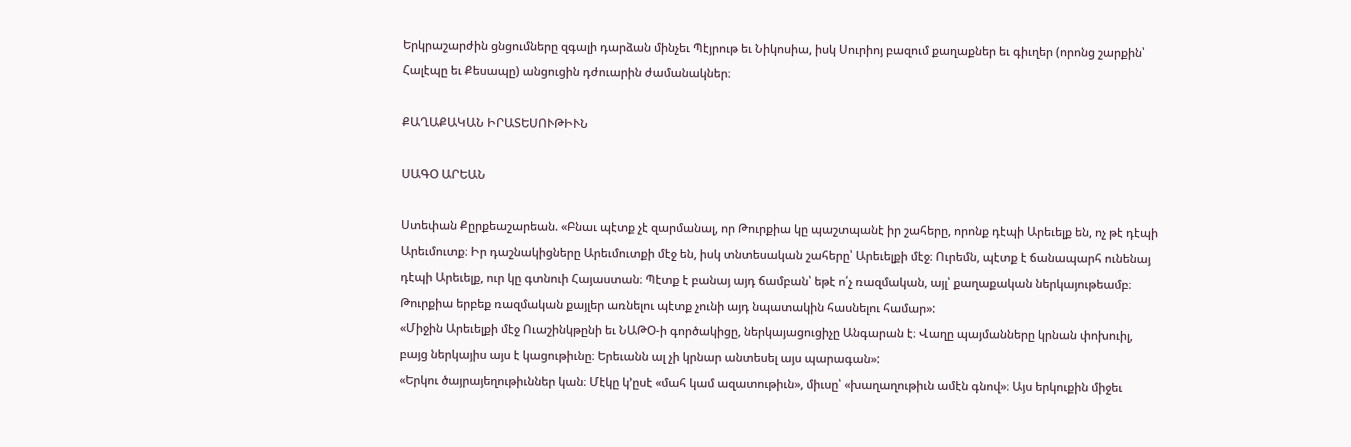Երկրաշարժին ցնցումները զգալի դարձան մինչեւ Պէյրութ եւ Նիկոսիա, իսկ Սուրիոյ բազում քաղաքներ եւ գիւղեր (որոնց շարքին՝ Հալէպը եւ Քեսապը) անցուցին դժուարին ժամանակներ։

ՔԱՂԱՔԱԿԱՆ ԻՐԱՏԵՍՈՒԹԻՒՆ

ՍԱԳՕ ԱՐԵԱՆ

Ստեփան Քըրքեաշարեան. «Բնաւ պէտք չէ զարմանալ, որ Թուրքիա կը պաշտպանէ իր շահերը, որոնք դէպի Արեւելք են, ոչ թէ դէպի Արեւմուտք։ Իր դաշնակիցները Արեւմուտքի մէջ են, իսկ տնտեսական շահերը՝ Արեւելքի մէջ։ Ուրեմն, պէտք է ճանապարհ ունենայ դէպի Արեւելք, ուր կը գտնուի Հայաստան։ Պէտք է բանայ այդ ճամբան՝ եթէ ո՛չ ռազմական, այլ՝ քաղաքական ներկայութեամբ։ Թուրքիա երբեք ռազմական քայլեր առնելու պէտք չունի այդ նպատակին հասնելու համար»:
«Միջին Արեւելքի մէջ Ուաշինկթընի եւ ՆԱԹՕ-ի գործակիցը, ներկայացուցիչը Անգարան է։ Վաղը պայմանները կրնան փոխուիլ, բայց ներկայիս այս է կացութիւնը։ Երեւանն ալ չի կրնար անտեսել այս պարագան»:
«Երկու ծայրայեղութիւններ կան։ Մէկը կ՚ըսէ «մահ կամ ազատութիւն», միւսը՝ «խաղաղութիւն ամէն գնով»։ Այս երկուքին միջեւ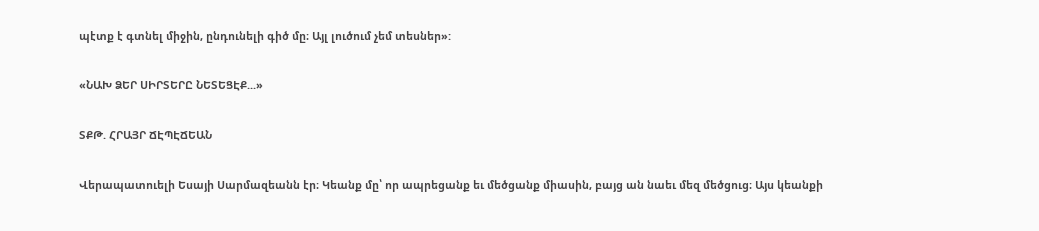պէտք է գտնել միջին, ընդունելի գիծ մը։ Այլ լուծում չեմ տեսներ»:

«ՆԱԽ ՁԵՐ ՍԻՐՏԵՐԸ ՆԵՏԵՑԷՔ...»

ՏՔԹ. ՀՐԱՅՐ ՃԷՊԷՃԵԱՆ

Վերապատուելի Եսայի Սարմազեանն էր։ Կեանք մը՝ որ ապրեցանք եւ մեծցանք միասին, բայց ան նաեւ մեզ մեծցուց։ Այս կեանքի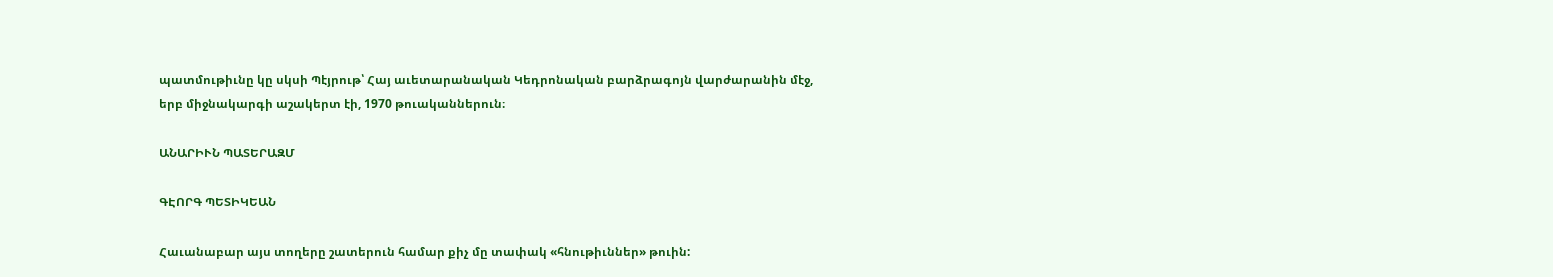պատմութիւնը կը սկսի Պէյրութ՝ Հայ աւետարանական Կեդրոնական բարձրագոյն վարժարանին մէջ, երբ միջնակարգի աշակերտ էի, 1970 թուականներուն։

ԱՆԱՐԻՒՆ ՊԱՏԵՐԱԶՄ

ԳԷՈՐԳ ՊԵՏԻԿԵԱՆ

Հաւանաբար այս տողերը շատերուն համար քիչ մը տափակ «հնութիւններ» թուին: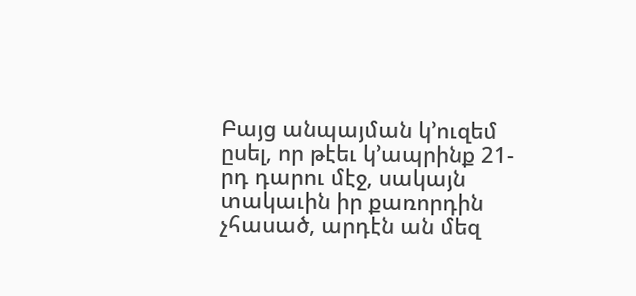Բայց անպայման կ՚ուզեմ ըսել, որ թէեւ կ՚ապրինք 21-րդ դարու մէջ, սակայն տակաւին իր քառորդին չհասած, արդէն ան մեզ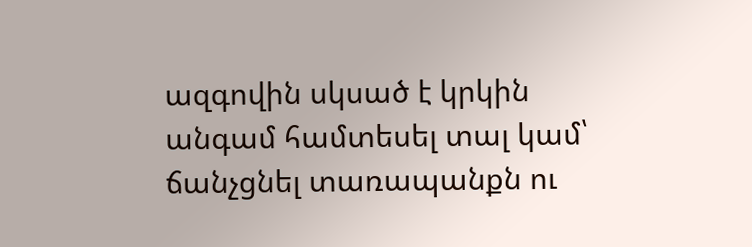ազգովին սկսած է կրկին անգամ համտեսել տալ կամ՝ ճանչցնել տառապանքն ու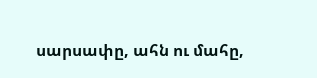սարսափը, ահն ու մահը,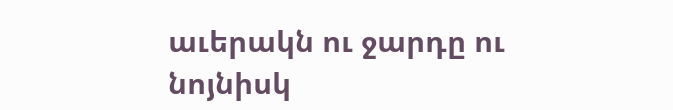աւերակն ու ջարդը ու նոյնիսկ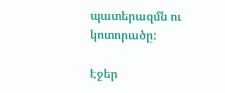պատերազմն ու կոտորածը:

Էջեր